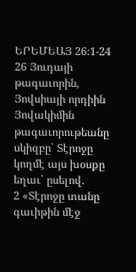ԵՐԵՄԵԱՅ 26։1-24
26 Յուդայի թագաւորին, Յովսիայի որդիին Յովակիմին թագաւորութեանը սկիզբը՝ Տէրոջը կողմէ այս խօսքը եղաւ՝ ըսելով.
2 «Տէրոջը տանը գաւիթին մէջ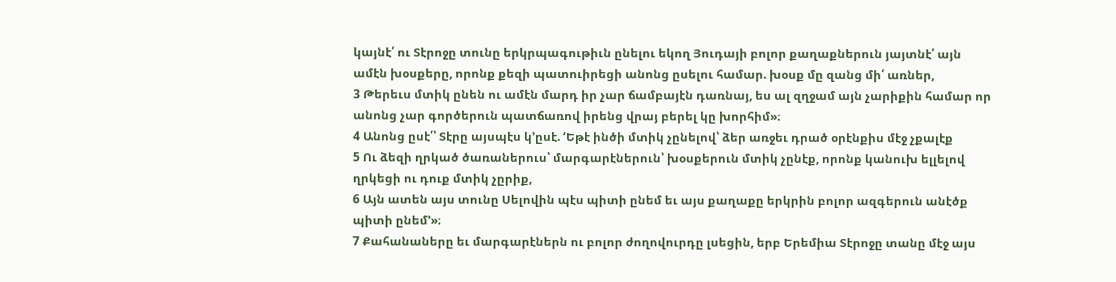կայնէ՛ ու Տէրոջը տունը երկրպագութիւն ընելու եկող Յուդայի բոլոր քաղաքներուն յայտնէ՛ այն ամէն խօսքերը, որոնք քեզի պատուիրեցի անոնց ըսելու համար. խօսք մը զանց մի՛ առներ,
3 Թերեւս մտիկ ընեն ու ամէն մարդ իր չար ճամբայէն դառնայ, ես ալ զղջամ այն չարիքին համար որ անոնց չար գործերուն պատճառով իրենց վրայ բերել կը խորհիմ»։
4 Անոնց ըսէ՛՝ Տէրը այսպէս կ’ըսէ. ‘Եթէ ինծի մտիկ չընելով՝ ձեր առջեւ դրած օրէնքիս մէջ չքալէք
5 Ու ձեզի ղրկած ծառաներուս՝ մարգարէներուն՝ խօսքերուն մտիկ չընէք, որոնք կանուխ ելլելով ղրկեցի ու դուք մտիկ չըրիք,
6 Այն ատեն այս տունը Սելովին պէս պիտի ընեմ եւ այս քաղաքը երկրին բոլոր ազգերուն անէծք պիտի ընեմ’»։
7 Քահանաները եւ մարգարէներն ու բոլոր ժողովուրդը լսեցին, երբ Երեմիա Տէրոջը տանը մէջ այս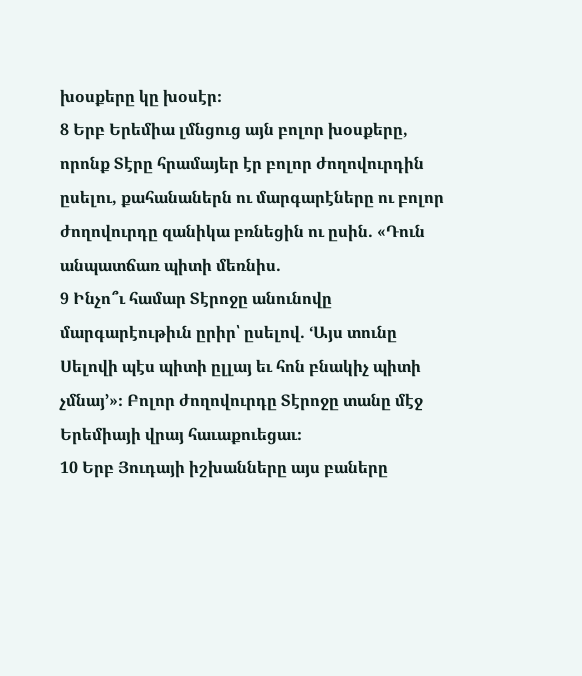խօսքերը կը խօսէր։
8 Երբ Երեմիա լմնցուց այն բոլոր խօսքերը, որոնք Տէրը հրամայեր էր բոլոր ժողովուրդին ըսելու, քահանաներն ու մարգարէները ու բոլոր ժողովուրդը զանիկա բռնեցին ու ըսին. «Դուն անպատճառ պիտի մեռնիս.
9 Ինչո՞ւ համար Տէրոջը անունովը մարգարէութիւն ըրիր՝ ըսելով. ‘Այս տունը Սելովի պէս պիտի ըլլայ եւ հոն բնակիչ պիտի չմնայ’»։ Բոլոր ժողովուրդը Տէրոջը տանը մէջ Երեմիայի վրայ հաւաքուեցաւ։
10 Երբ Յուդայի իշխանները այս բաները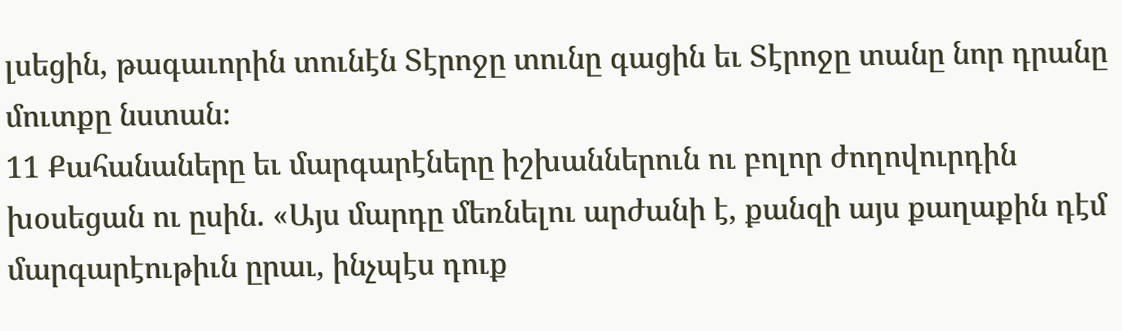լսեցին, թագաւորին տունէն Տէրոջը տունը գացին եւ Տէրոջը տանը նոր դրանը մուտքը նստան։
11 Քահանաները եւ մարգարէները իշխաններուն ու բոլոր ժողովուրդին խօսեցան ու ըսին. «Այս մարդը մեռնելու արժանի է, քանզի այս քաղաքին դէմ մարգարէութիւն ըրաւ, ինչպէս դուք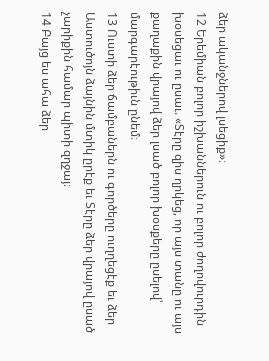ձեր ականջներով լսեցիք»։
12 Երեմիան բոլոր իշխաններուն ու բոլոր ժողովուրդին խօսեցաւ ու ըսաւ. «Տէրը զիս ղրկեց, որ այս տանը ու այս քաղաքին վրայով ձեր լսած բոլոր խօսքերը ըսելով՝ մարգարէութիւն ընեմ։
13 Ուստի ձեր ճամբաներն ու գործերը ուղղեցէք եւ ձեր Աստուծոյն ձայնին մտիկ ըրէք եւ Տէրը ձեր վրայով ըսած չարիքին համար պիտի զղջայ։
14 Բայց ես ահա ձեր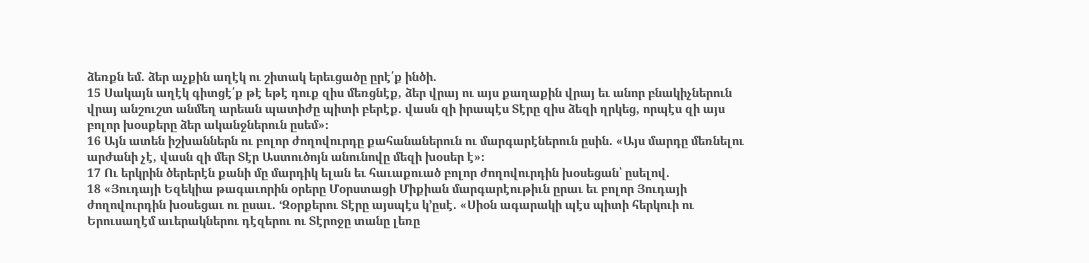ձեռքն եմ. ձեր աչքին աղէկ ու շիտակ երեւցածը ըրէ՛ք ինծի.
15 Սակայն աղէկ գիտցէ՛ք թէ եթէ դուք զիս մեռցնէք, ձեր վրայ ու այս քաղաքին վրայ եւ անոր բնակիչներուն վրայ անշուշտ անմեղ արեան պատիժը պիտի բերէք. վասն զի իրապէս Տէրը զիս ձեզի ղրկեց, որպէս զի այս բոլոր խօսքերը ձեր ականջներուն ըսեմ»։
16 Այն ատեն իշխաններն ու բոլոր ժողովուրդը քահանաներուն ու մարգարէներուն ըսին. «Այս մարդը մեռնելու արժանի չէ, վասն զի մեր Տէր Աստուծոյն անունովը մեզի խօսեր է»։
17 Ու երկրին ծերերէն քանի մը մարդիկ ելան եւ հաւաքուած բոլոր ժողովուրդին խօսեցան՝ ըսելով.
18 «Յուդայի Եզեկիա թագաւորին օրերը Մօրստացի Միքիան մարգարէութիւն ըրաւ եւ բոլոր Յուդայի ժողովուրդին խօսեցաւ ու ըսաւ. ‘Զօրքերու Տէրը այսպէս կ’ըսէ. «Սիօն ագարակի պէս պիտի հերկուի ու Երուսաղէմ աւերակներու դէզերու ու Տէրոջը տանը լեռը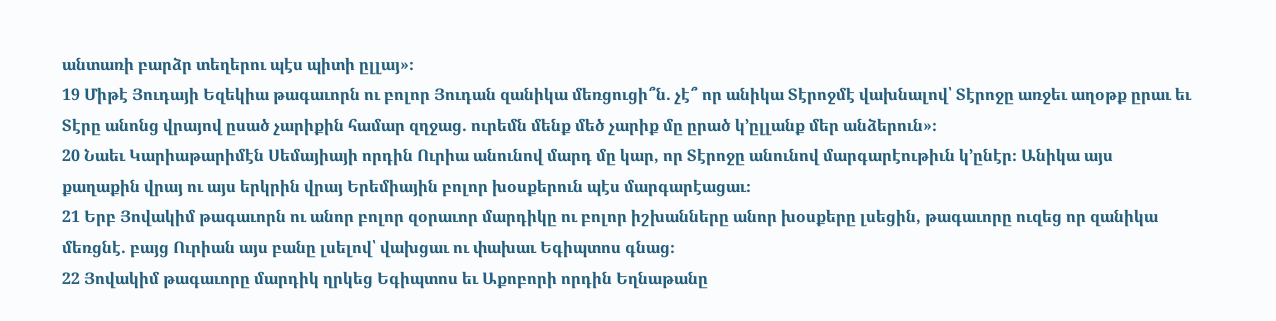անտառի բարձր տեղերու պէս պիտի ըլլայ»։
19 Միթէ Յուդայի Եզեկիա թագաւորն ու բոլոր Յուդան զանիկա մեռցուցի՞ն. չէ՞ որ անիկա Տէրոջմէ վախնալով՝ Տէրոջը առջեւ աղօթք ըրաւ եւ Տէրը անոնց վրայով ըսած չարիքին համար զղջաց. ուրեմն մենք մեծ չարիք մը ըրած կ’ըլլանք մեր անձերուն»։
20 Նաեւ Կարիաթարիմէն Սեմայիայի որդին Ուրիա անունով մարդ մը կար, որ Տէրոջը անունով մարգարէութիւն կ’ընէր։ Անիկա այս քաղաքին վրայ ու այս երկրին վրայ Երեմիային բոլոր խօսքերուն պէս մարգարէացաւ։
21 Երբ Յովակիմ թագաւորն ու անոր բոլոր զօրաւոր մարդիկը ու բոլոր իշխանները անոր խօսքերը լսեցին, թագաւորը ուզեց որ զանիկա մեռցնէ. բայց Ուրիան այս բանը լսելով՝ վախցաւ ու փախաւ Եգիպտոս գնաց։
22 Յովակիմ թագաւորը մարդիկ ղրկեց Եգիպտոս եւ Աքոբորի որդին Եղնաթանը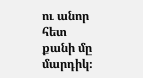ու անոր հետ քանի մը մարդիկ։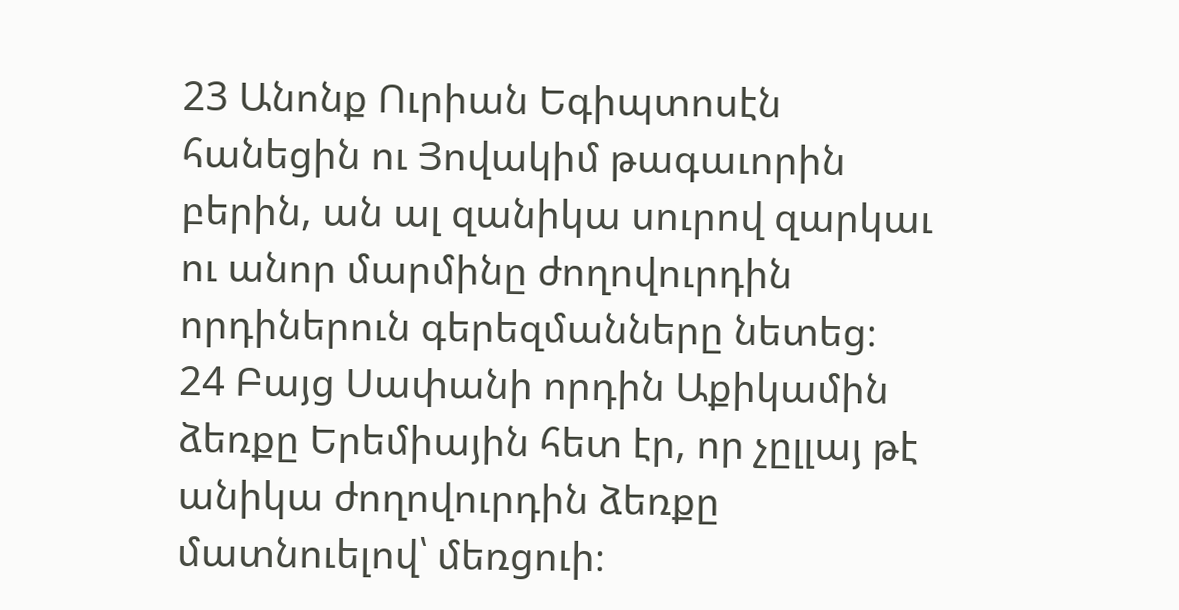23 Անոնք Ուրիան Եգիպտոսէն հանեցին ու Յովակիմ թագաւորին բերին, ան ալ զանիկա սուրով զարկաւ ու անոր մարմինը ժողովուրդին որդիներուն գերեզմանները նետեց։
24 Բայց Սափանի որդին Աքիկամին ձեռքը Երեմիային հետ էր, որ չըլլայ թէ անիկա ժողովուրդին ձեռքը մատնուելով՝ մեռցուի։